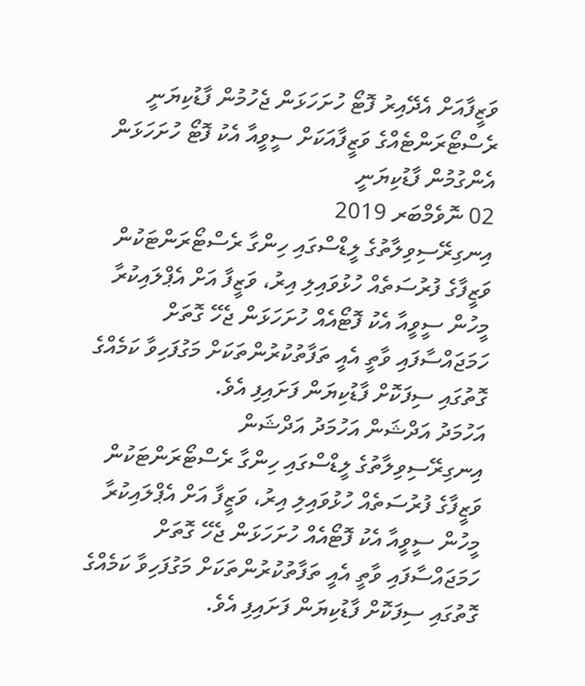ވަޒީފާއަށް އެދޭއިރު ފޮޓޯ ހުށަހަޅަން ޖެހުމުން ފާޑުކިޔަނީ
ރެސްޓޯރަންޓެއްގެ ވަޒީފާއަކަށް ސީވީއާ އެކު ފޮޓޯ ހުށަހަޅަން އެންގުމުން ފާޑުކިޔަނީ
02 ނޮވެމްބަރ 2019
އިނގިރޭސިވިލާތުގެ ލީޑްސްގައި ހިންގާ ރެސްޓޯރަންޓަކުން ވަޒީފާގެ ފުރުސަތެއް ހުޅުވައިލި އިރު، ވަޒީފާ އަށް އެޕްލައިކުރާ މީހުން ސީވީއާ އެކު ފޮޓޯއެއް ހުށަހަޅަން ޖެހޭ ގޮތަށް ހަމަޖައްސާފައި ވާތީ އެއީ ތަފާތުކުރުންތަކަށް މަގުފަހިވާ ކަމެއްގެ ގޮތުގައި ސިފަކޮށް ފާޑުކިޔަން ފަށައިފި އެވެ.
އަހުމަދު އަދްޝަން އަހުމަދު އަދްޝަން
އިނގިރޭސިވިލާތުގެ ލީޑްސްގައި ހިންގާ ރެސްޓޯރަންޓަކުން ވަޒީފާގެ ފުރުސަތެއް ހުޅުވައިލި އިރު، ވަޒީފާ އަށް އެޕްލައިކުރާ މީހުން ސީވީއާ އެކު ފޮޓޯއެއް ހުށަހަޅަން ޖެހޭ ގޮތަށް ހަމަޖައްސާފައި ވާތީ އެއީ ތަފާތުކުރުންތަކަށް މަގުފަހިވާ ކަމެއްގެ ގޮތުގައި ސިފަކޮށް ފާޑުކިޔަން ފަށައިފި އެވެ.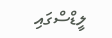ލީޑްސްގައި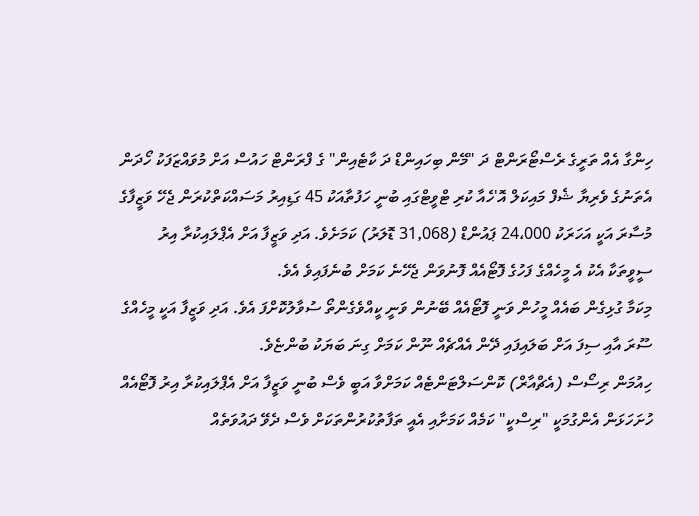ހިންގާ އެއް ތަރީގެ ރެސްޓޯރަންޓް ދަ "މޭން ބިހައިންޑް ދަ ކާޓެއިން" ގެ ފްރަންޓް ހައުސް އަށް މުވައްޒަފަކު ހޯދަން އެތަނުގެ ވެރިޔާ ޝެފް މައިކަލް އޮ'ހެއާ ކުރި ޓްވީޓްގައި ބުނީ ހަފުތާއަކު 45 ގަޑިއިރު މަސައްކަތްކުރަން ޖެހޭ ވަޒީފާގެ މުސާރަ އަކީ އަހަރަކު 24،000 ޕައުންޑް (31,068 ޑޮލަރު) ކަމަށެވެ. އަދި ވަޒީފާ އަށް އެޕްލައިކުރާ އިރު ސީވީތަކާ އެކު އެ މީހެއްގެ ފަހުގެ ފޮޓޯއެއް ފޮނުވަން ޖެހޭނެ ކަމަށް ބުނެފައިވެ އެވެ.
މިކަމާ ގުޅިގެން ބައެއް މީހުން ވަނީ ފޮޓޯއެއް ބޭނުން ވަނީ ކީއްވެގެންތޯ ސުވާލުކޮށްފަ އެވެ. އަދި ވަޒީފާ އަކީ މީހެއްގެ ސޫރަ އާއި ސިފަ އަށް ބަލައިފައި ދޭން އެއްޗެއް ނޫން ކަމަށް ގިނަ ބަޔަކު ބުންޏެވެ.
ހިއުމަން ރިސޯސް (އެޗްއާރް) ކޮންސަލްޓަންޓެއް ކަމަށްވާ އަބީ ވެސް ބުނީ ވަޒީފާ އަށް އެޕްލައިކުރާ އިރު ފޮޓޯއެއް ހުށަހަޅަން އެންގުމަކީ "ރިސްކީ" ކަމެއް ކަމަށާއި އެއީ ތަފާތުކުރުންތަކަށް ވެސް ދެވޭ ދައުވަތެއް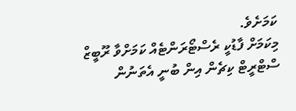ކަމަށެވެ.
މިކަމަށް ފާޑުކީ ރެސްޓޯރަންޓެއް ކަމަށްވާ ރޫބީޒް ސްޓްރީޓް ކިޗެން އިން ބުނީ އެތަނުން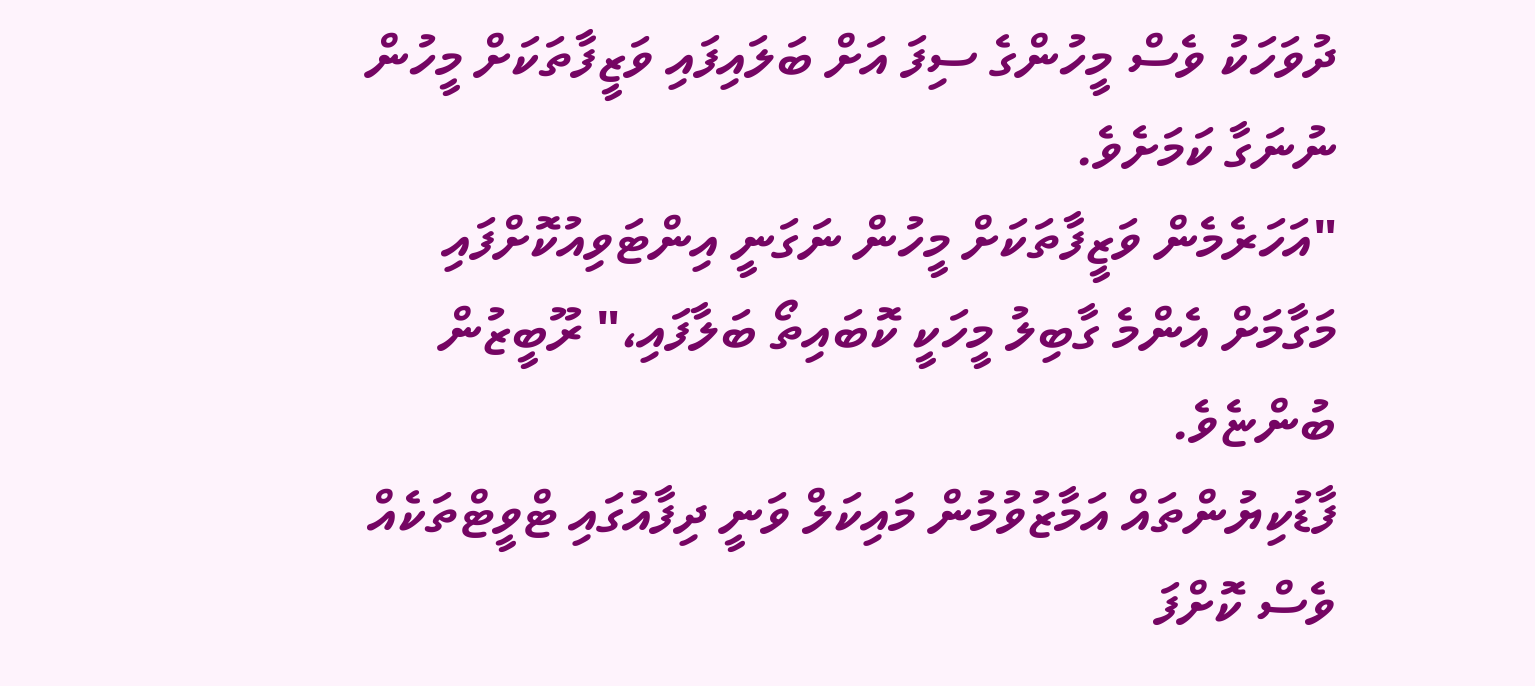ދުވަހަކު ވެސް މީހުންގެ ސިފަ އަށް ބަލައިފައި ވަޒީފާތަކަށް މީހުން ނުނަގާ ކަމަށެވެ.
"އަހަރެމެން ވަޒީފާތަކަށް މީހުން ނަގަނީ އިންޓަވިއުކޮށްފައި މަގާމަށް އެންމެ ގާބިލު މީހަކީ ކޮބައިތޯ ބަލާފައި،" ރޫބީޒުން ބުންޏެވެ.
ފާޑުކިޔުންތައް އަމާޒުވުމުން މައިކަލް ވަނީ ދިފާއުގައި ޓްވީޓްތަކެއް ވެސް ކޮށްފަ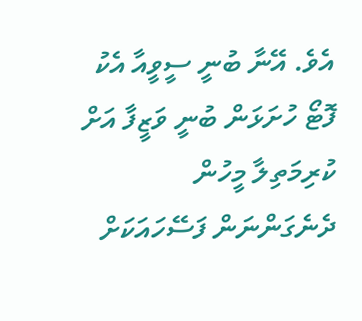އެވެ. އޭނާ ބުނީ ސީވީއާ އެކު ފޮޓޯ ހުށަޅަން ބުނީ ވަޒީފާ އަށް ކުރިމަތިލާ މީހުން ދެނެގަންނަން ފަސޭހައަކަށް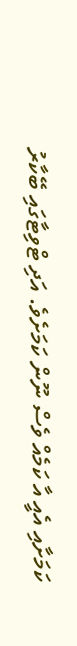ކަމަށާއި އެއީ އާ ކަމެއް ވެސް ނޫން ކަމަށެވެ. އަދި ޓްވިޓާގައި ބޭކާރު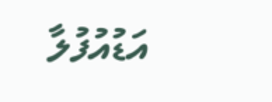އަޑުއުފުލާ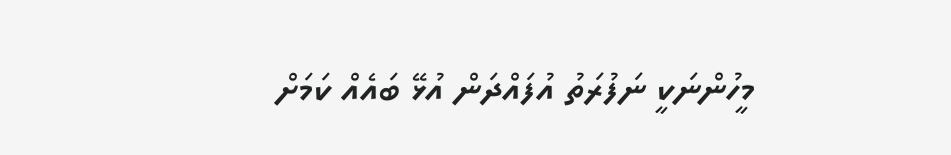މީހުންނަކީ ނަފުރަތު އުފައްދަން އުޅޭ ބައެއް ކަމަށް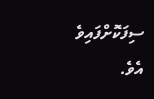ސިފަކޮށްފައިވެ އެވެ.